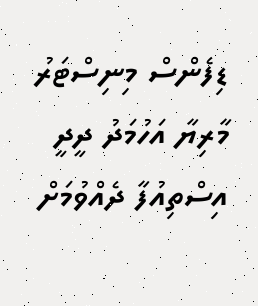ޑިފެންސް މިނިސްޓަރު މާރިޔާ އަހުމަދު ދީދީ އިސްތިއުފާ ދެއްވުމަށް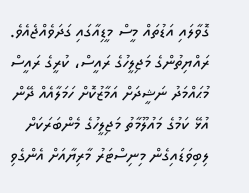ގޮވާލައި އަޑުތައް މީސް މީޑިއާގައި ގަދަވެއްޖެއެވެ.
ރައްޔިތުންގެ މަޖިލީހުގެ ރައީސް، ކުރީގެ ރައީސް މުޙައްމަދު ނަޝީދަށް އަމާޒުކޮށް ހަމަލާއެއް ދޭން އުޅޭ ކަމުގެ މައުލޫމާތު މަޖިލީހުގެ މެންބަރަކަށް ލިބިވަޑައިގެން މިނިސްޓަރު މާރިޔާއަށް އެންގެވި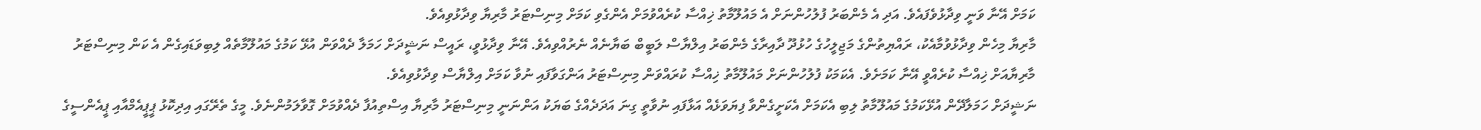ކަމަށް އޭނާ ވަނީ ވިދާޅުވެފައެވެ. އަދި އެ މެންބަރު ފުލުހުންނަށް އެ މައުލޫމާތު ޚިއްސާ ކުރެއްވުމަށް އެންގެވި ކަމަށް މިނިސްޓަރު މާރިޔާ ވިދާޅުވިއެވެ.
މާރިޔާ މިހެން ވިދާޅުވުމާއެކު، ރައްޔިތުންގެ މަޖިލީހުގެ ހުޅުދޫ ދާއިރާގެ މެންބަރު އިލްޔާސް ލަބީބް ބަޔާނެއް ނެރުއްވިއެވެ. އޭނާ ވިދާޅުވީ، ރައީސް ނަޝީދަށް ހަމަލާ ދެއްވަން އުޅޭ ކަމުގެ މައުލޫމާތެއް ލިބިވަޑައިގެން އެ ކަން މިނިސްޓަރު މާރިޔާއަށް ޚިއްސާ ކުރެއްވީ އޭނާ ކަމަށެވެ. އެކަމަކު ފުލުހުންނަށް މައުލޫމާތު ޚިއްސާ ކުރައްވަން މިނިސްޓަރު އަންގަވާފައި ނުވާ ކަމަށް އިލްޔާސް ވިދާޅުވިއެވެ.
ނަޝީދަށް ހަމަލާދޭން އުޅޭކަމުގެ މައުލޫމާތު ލިބި އެކަމަށް އެކަށީގެންވާ ފިޔަވަޅެއް އަޅާފައި ނުވާތީ ގިނަ އަދަދެއްގެ ބަޔަކު އަންނަނީ މިނިސްޓަރު މާރިޔާ އިސްތިއުފާ ދެއްވުމަށް ގޮވާލަމުންނެވެ. މީގެ ތެރޭގައި އިދިކޮޅު ޕީޕީއެމްއާއި ޕީއެންސީގެ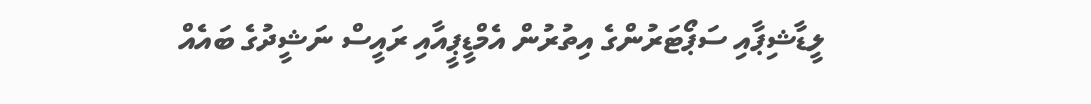ލީޑާޝިޕާއި ސަޕޯޓަރުންގެ އިތުރުން އެމްޑީޕީއާއި ރައީސް ނަޝީދުގެ ބައެއް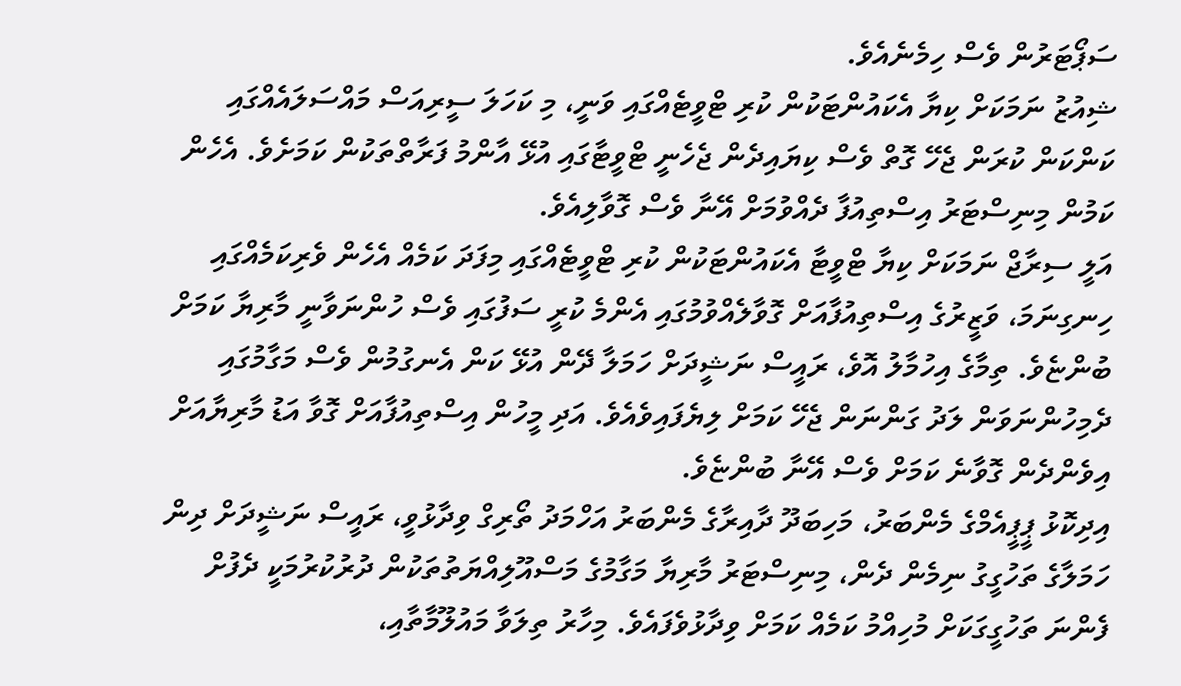ސަޕޯޓަރުން ވެސް ހިމެނެއެވެ.
ޝިއުޒު ނަމަކަށް ކިޔާ އެކައުންޓަކުން ކުރި ޓްވީޓެއްގައި ވަނީ، މި ކަހަލަ ސީރިއަސް މައްސަލައެއްގައި ކަންކަން ކުރަން ޖެހޭ ގޮތް ވެސް ކިޔައިދެން ޖެހެނީ ޓްވީޓާގައި އުޅޭ އާންމު ފަރާތްތަކުން ކަމަށެވެ. އެހެން ކަމުން މިނިސްޓަރު އިސްތިއުފާ ދެއްވުމަށް އޭނާ ވެސް ގޮވާލިއެވެ.
އަލީ ސިރާޖް ނަމަކަށް ކިޔާ ޓްވީޓާ އެކައުންޓަކުން ކުރި ޓްވީޓެއްގައި މިފަދަ ކަމެއް އެހެން ވެރިކަމެއްގައި ހިނގިނަމަ، ވަޒީރުގެ އިސްތިއުފާއަށް ގޮވާލެއްވުމުގައި އެންމެ ކުރީ ސަފުގައި ވެސް ހުންނަވާނީ މާރިޔާ ކަމަށް ބުންޏެވެ. ތިމާގެ އިހުމާލު އޮވެ، ރައީސް ނަޝީދަށް ހަމަލާ ދޭން އުޅޭ ކަން އެނގުމުން ވެސް މަގާމުގައި ދެމިހުންނަވަން ލަދު ގަންނަން ޖެހޭ ކަމަށް ލިޔެފައިވެއެވެ. އަދި މީހުން އިސްތިއުފާއަށް ގޮވާ އަޑު މާރިޔާއަށް އިވެންދެން ގޮވާނެ ކަމަށް ވެސް އޭނާ ބުންޏެވެ.
އިދިކޮޅު ޕީޕީއެމްގެ މެންބަރު، މަހިބަދޫ ދާއިރާގެ މެންބަރު އަހްމަދު ތޯރިގް ވިދާޅުވީ، ރައީސް ނަޝީދަށް ދިން ހަމަލާގެ ތަހުގީގު ނިމެން ދެން، މިނިސްޓަރު މާރިޔާ މަގާމުގެ މަސްއޫލިއްޔަތުތަކުން ދުރުކުރުމަކީ ދެފުށް ފެންނަ ތަހުގީގަކަށް މުހިއްމު ކަމެއް ކަމަށް ވިދާޅުވެފައެވެ. މިހާރު ތިލަވާ މައުލޫމާތާއި،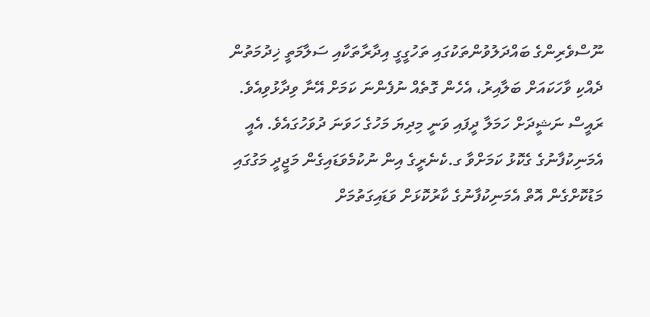ނޫސްވެރިންގެ ބައްދަލުވުންތަކުގައި ތަހުގީގީ އިދާރާތަކާއި ސަލާމަތީ ޚިދުމަތުން ދެއްކި ވާހަކައަށް ބަލާއިރު، އެހެން ގޮތެއް ނުފެންނަ ކަމަށް އޭނާ ވިދާޅުވިއެވެ.
ރައީސް ނަޝީދަށް ހަމަލާ ދީފައި ވަނީ މިދިޔަ މަހުގެ ހަވަނަ ދުވަހުގައެވެ. އެއީ އެމަނިކުފާނުގެ ގެކޮޅު ކަމަށްވާ ގ.ކެނެރީގެ އިން ނުކުމެވަޑައިގެން މަޖީދީ މަގުގައި މަޑުކޮށްގެން އޮތް އެމަނިކުފާނުގެ ކާރުކޮޅަށް ވަޑައިގަތުމަށް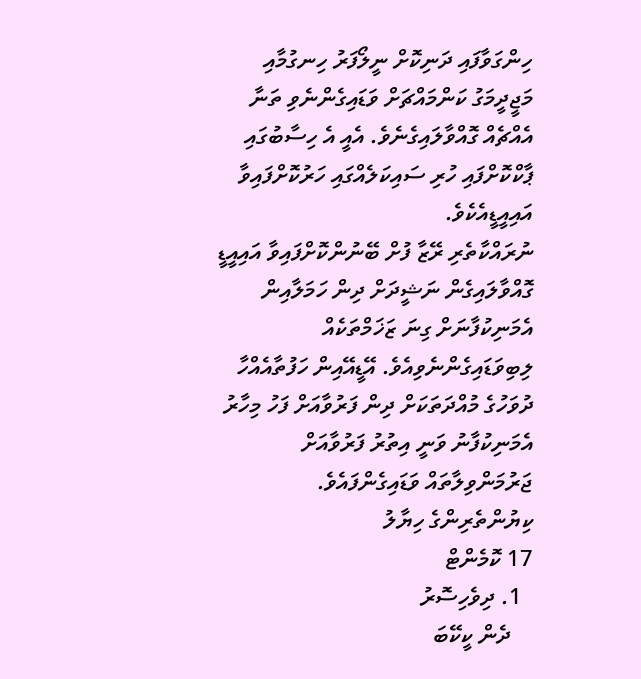ހިންގަވާފައި ދަނިކޮށް ނީލޯފަރު ހިނގުމާއި މަޖީދީމަގު ކަންމައްޗަށް ވަޑައިގެންނެވި ތަނާ އެއްޗެއް ގޮއްވާލައިގެނެވެ. އެއީ އެ ހިސާބުގައި ޕާކްކޮށްފައި ހުރި ސައިކަލެއްގައި ހަރުކޮށްފައިވާ އައިއީޑީއެކެވެ.
ނުރައްކާތެރި ރޭޒާ ފުށް ބޭނުންކޮށްފައިވާ އައިއީޑީ ގޮއްވާލައިގެން ނަޝީދަށް ދިން ހަމަލާއިން އެމަނިކުފާނަށް ގިނަ ޒަޚަމްތަކެއް ލިބިވަޑައިގެންނެވިއެވެ. އޭޑީއޭއިން ހަފުތާއެއްހާ ދުވަހުގެ މުއްދަތަކަށް ދިން ފަރުވާއަށް ފަހު މިހާރު އެމަނިކުފާނު ވަނީ އިތުރު ފަރުވާއަށް ޖަރުމަންވިލާތައް ވަޑައިގެންފައެވެ.
ކިޔުންތެރިންގެ ހިޔާލު
17 ކޮމެންޓް
  1. ދިވެހިސޮރު
    ދެން ކީކޭބަ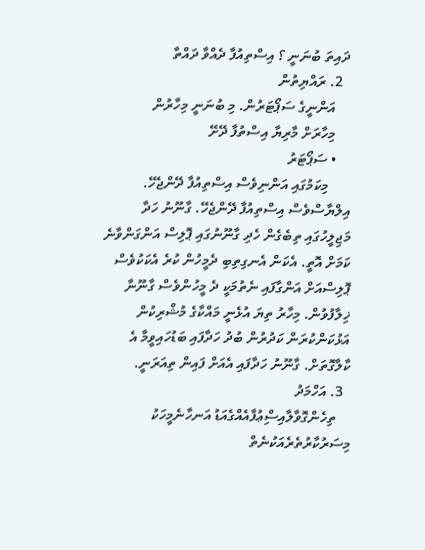ދައިތަ ބުނަނީ ؟ އިސްތިއުފާ ދެއްވާ ދައްތާ
  2. ރައްޔިތުން
    އަންނީގެ ސަޕޯޓަރުން. މި ބުނަނީ މިހާރުން
    މިހާރަށް މާރިޔާ އިސްތުފާ ދޭށޭ
    • ސަޕޯޓަރު
      މިކަމުގައި އަންނިވެސް އިސްތިއުފާ ދޭންޖެހޭ. އިލްޔާސްވެސް އިސްތިއުފާ ދޭންޖެހޭ. ގާނޫނު ހަދާ މަޖިލީހުގައި ތިބެގެން ހެދި ގާނޫނުގައި ޕޮލިސް އަންގަންވާނެ ކަމަށް އޮތީ. އެކަން އެނގިތިބި ދެމީހުން ކުރެ އެކަކުވެސް ޕޮލިސްއަށް އަންގާފައި ނެތުމަކީ ދެ މީހުންވެސް ގާނޫނާ ޚިލާފުވުން. މިހާރު ތިޔަ އުޅެނީ މައްކާގެ މުޝްރިކުން އަޅުކަންކުރަން ކަދުރުން ބުދު ހަދާފައި ބަޑުހައިވީމާ އެ ކާލާގޮތަށް. ގާނޫނު ހަދާފައި އެއަށް ފައިން ތިއަރަނީ.
  3. އަހްމަދު
    ތިހެންގޮވާލާއިސްިޢުފާއެއްގެއަޑު އަނހާނެމީހަކު މިސަރުކާރުތެރެއަކުނެތް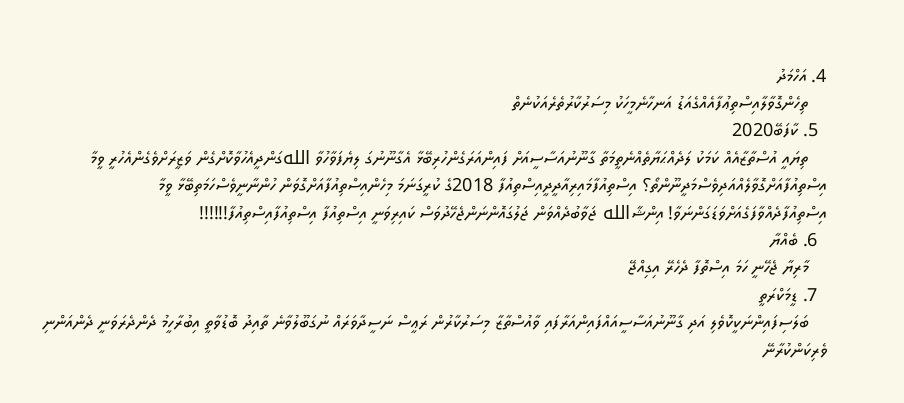4. އަހްމަދު
    ތިހެންގޮވާލާއިސްތިޢުފާއެއްގެއަޑު އަނހާނެމީހަކު މިސަރުކާރުތެރެއަކުނެތް
  5. ކާފަބޭ2020
    ތިޔައީ އުސްތާޒާއެއް ކަމަކު ލަދެއްޙަޔާތެއްނެތީމަތާ ގާނޫނުއަސާސީއަށް ފައިންއަރަގެންހުރިބޭޅާ އެގާނޫނުގަ ލިޔެފަވާހުވާ اللهގަންދީއެހުވާކޮށްގެން ވަޒީރަށްވެގެންއެހުރީ ވީމާ އިސްތިއުފާއަށްގޮވާލެއްއަދިވެސްމަދީނޫންތޯ؟ އިސްތިއުފާމައިރިއާދީދީއިސްތިއުފާ 2018ގެ ކުރީގަނަމަ މިހެންއިސްތިއުފާއަށްގޮވަން ހުންނާނީވެސްހަމަތިބޭޅާ ވީމާ އިސްތިއުފާދެއްވާފަގެއަށްވަޑަގަންނަވާ! އިންޝާالله ޖަވާބުދެއްވަން ޖަލުގައޮންނަންޖެހޭދުވަސް ކައިރިވަނީ އިސްތިއުފާ އިސްތިއުފާއިސްތިއުފާ!!!!!!
  6. ބެއްޔާ
    މާރިޔާ ޖެހޭނީ ހަމަ އިސްތޮފާ ދެހެރޭ އިގިއްޖޭ
  7. ޑީމަކްރަތީ
    ބަލަސިފައިންނަކީކޮވެލި އަދި ގާނޫނުއަސާސީއައްފައިންއަރާފައި ވާއުސްތާޒާ މިސަރުކާރުން ރަޢީސް ނަސީދާވަރައް ނުގަބޫލުވާނެ ތާއިދު ބޮޑުވާތީ އިބުރާހީމު ދެންދެރަވަނީ ދެންއަންނި ވެރިކަންކުރާނޭ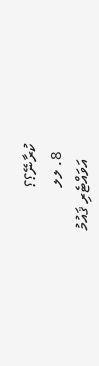ކުރާނޭ؟؟
  8. ލލ
    އަވައްޓެރި ޤައުމު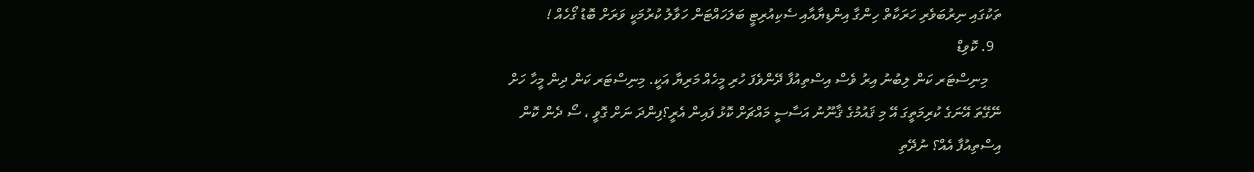ތަކުގައި ނިރުބަވެރި ހަރަކާތް ހިންގާ އިންޑިޔާއާއި ސެކިއުރިޓީ ބަލަހައްޓަން ހަވާލު ކުރުމަކީ ވަރަށް ބޮޑު ގޯހެއް !
  9. ކޮވިޑް
    މިނިސްޓަރ ކަން ލިބުނު އިރު ވެސް އިސްތިއުފާ ދޭންވެފަ ހުރި މީހެއް މަރިޔާ އަކީ. މިނިސްޓަރ ކަން ދިން މީހާ ހަށް ނޭގޭތަ އޭނަގެ ކުރިމަތީގަ އޭ މި ޤައުމުގެ ޤާނޫނު އަސާސީ މައްޗަށް ކޮޅު ފައިން އެރީ؟ފިންދަ ނަށް ގޮވީ ، ސޯ ދެން ކޮން އިސްތިއުފާ އެއް؟ ނުދޭތި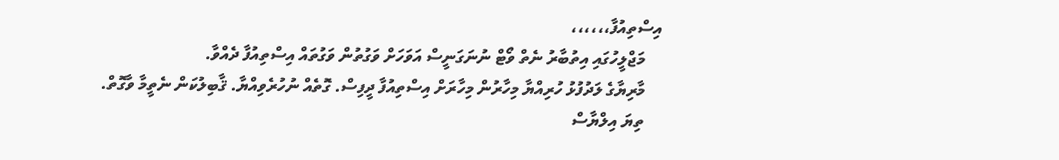އިސްތިއުފާ،،،،،،
    މަޖްލީހުގައި އިތުބާރު ނެތް ވޯޓް ނުނަގަނީސް އަވަހަށް ވަގުތުން ވަގުތައް އިސްތިއުފާ ދެއްވާ.
    މާރިޔާގެ ލަދުފުޅު ހުރިއްޔާ މިހާރުން މިހާރަށް އިސްތިއުފާ ދީފިސް. ގޮތެއް ނުހުރެވިއްޔާ. ޤާބިލުކަން ނެތީމާ ވާގޮތް.
    ތިޔަ އިލްޔާސް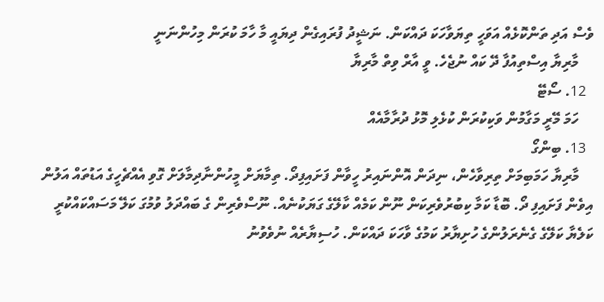ވެސް އަދި ތަންކޮޅެއް އަވަހީ ތިޔަވާހަކަ ދައްކަން. ނަޝީދު ފުރައިގެން ދިޔައީ މާ ހާމަ ކުރަން މިހުންނަނީ
    މާރިޔާ އިސްތިއުފާ ދޭ ކައް ނުޖެހެ. ވީ އާރް ވިތް މާރިޔާ
  12. ސޯޓޭ
    ހަމަ މޭރީ މަގާމުން ވަކިކުރަން ކުޅެލި މޮޅު ދުރާމާއެއް
  13. ބިންގޯ
    މާރިޔާ ހަމަބިމަށް ތިރިވާހެން، ނިދަން އޮންނައިރު ހީވާން ފަށައިފިދޯ. ތިމާޔަށް މީހުންނާދިމާލަށް ގޮވި އެއްޗެހީގެ އަޑުތައް އަލުން އިވެން ފަށައިފި ދޯ. ބޮޑާ ކަމާ ކިބުރުވެރިކަން ނޫން ކަމެއް ކާލޭގެ ގަޔަކުނެއް. ނޫސްވެރިން ގެ ބައްދަލު ވުމުގަ ކަލޭ މަސައްކައްކުރީ ކަލެޔާ ކަލޭގެ ގެނެރަލުންގެ ހުށިޔާރު ކަމުގެ ވާހަކަ ދައްކަން. ހުސިޔާރެއް ނުވެވުނު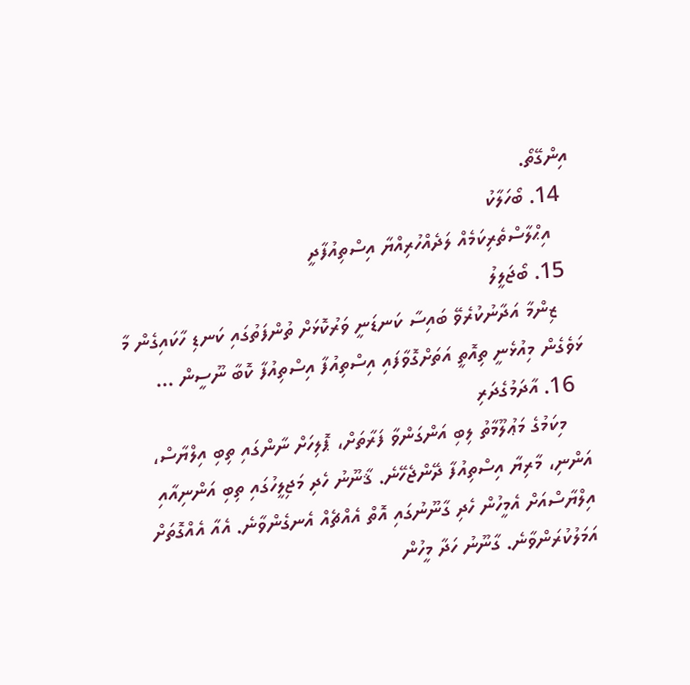އިންގޭތޯ.
  14. ބޯހަލާކު
    އިޙްލާސްތެރިކަމެއް ލަދެއްހުރިއްޔާ އިސްތިއުފާދީ
  15. ބޯޖަލީލު
    ޒިންމާ އަދާނުކުރެވޭ ބައިސާ ކަނޑަނީ ވަރުކޮޅަށް ތުންފަތުގައި ކަނޑި ހާކައިގެން މާ ޅަވެގެން މިއުޅެނީ ތިއޮތީ އަތަށްގޮވާފައި އިސްތިއުފާ އިސްތިއުފާ ކޮބާ ނޫސީން ...
  16. އާދަމުގެދަރި
    މިކަމުގެ މަޢުލޫމާތު ލިބި އަންގަންވާ ފަރާތަށް، ޕޮލިހަށް ނާންގައި ތިބި އިލްޔާސް، އަންނި، މާރިޔާ އިސްތިއުފާ ދޭންޖެހޭނެ. ޤާނޫނު ހެދި މަޖިލީހުގައި ތިބި އަންނިއާއި އިލްޔާސްއަށް އެމީހުން ހެދި ގާނޫނުގައި އޮތް އެއްޗެއް އެނގެންވާނެ. އެއާ އެއްގޮތަށް އަމަލުކުރަންވާނެ. ގާނޫނު ހަދާ މީހުން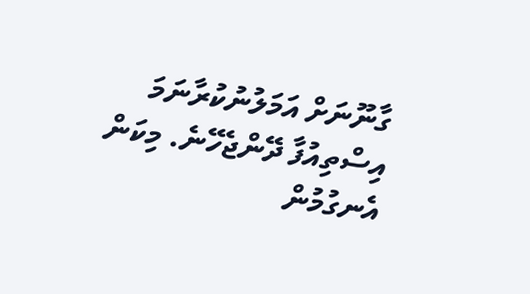ގާނޫނަށް އަމަލުނުކުރާނަމަ އިސްތިއުފާ ދޭންޖެހޭނެ. މިކަން އެނގުމުން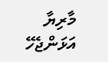މާރިޔާ އަޅަންޖެހޭ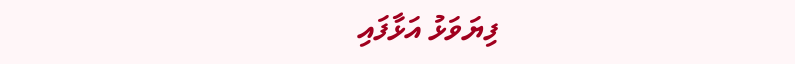ފިޔަވަޅު އަޅާފައި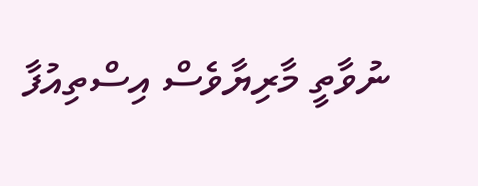ނުވާތީ މާރިޔާވެސް އިސްތިއުފާ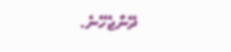ދޭންޖެހޭނެ.